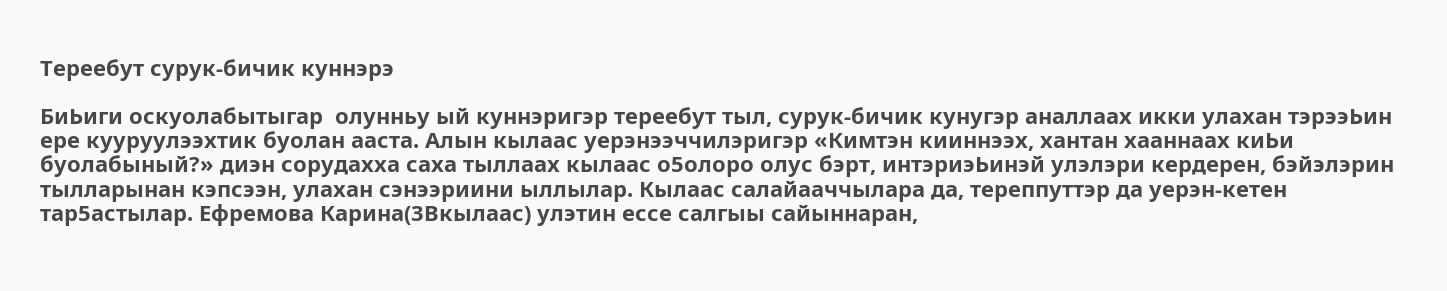Тереебут сyрyк-бичик куннэрэ

БиЬиги оскуолабытыгар  олунньу ый куннэригэр тереебут тыл, сурук-бичик кунугэр аналлаах икки улахан тэрээЬин ере кууруулээхтик буолан ааста. Алын кылаас уерэнээччилэригэр «Кимтэн кииннээх, хантан хааннаах киЬи буолабыный?» диэн сорудахха саха тыллаах кылаас о5олоро олус бэрт, интэриэЬинэй улэлэри кердерен, бэйэлэрин тылларынан кэпсээн, улахан сэнээриини ыллылар. Кылаас салайааччылара да, тереппуттэр да уерэн-кетен тар5астылар. Ефремова Карина(3Вкылаас) улэтин ессе салгыы сайыннаран,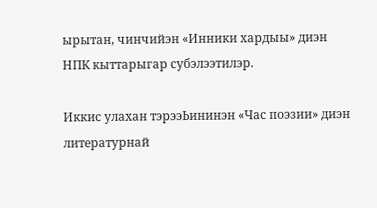ырытан, чинчийэн «Инники хардыы» диэн НПК кыттарыгар субэлээтилэр.

Иккис улахан тэрээЬининэн «Час поэзии» диэн литературнай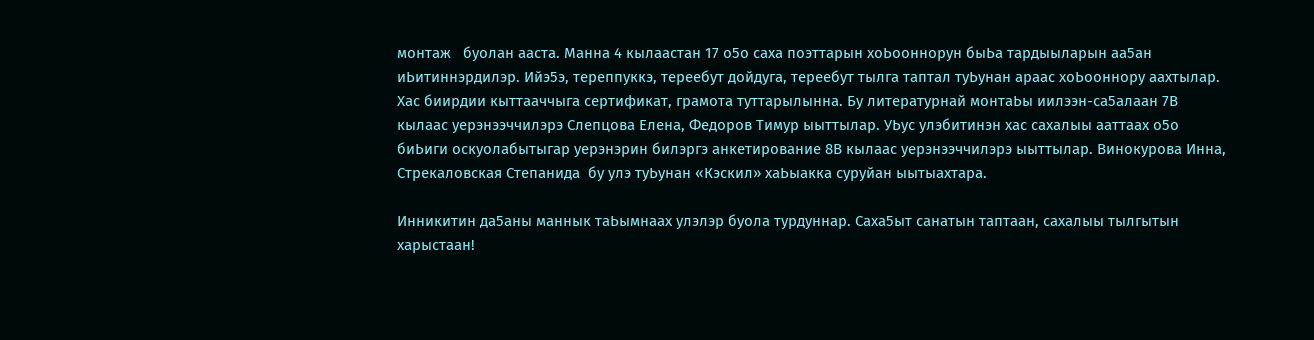монтаж   буолан ааста. Манна 4 кылаастан 17 о5о саха поэттарын хоЬооннорун быЬа тардыыларын аа5ан иЬитиннэрдилэр. Ийэ5э, тереппуккэ, тереебут дойдуга, тереебут тылга таптал туЬунан араас хоЬооннору аахтылар. Хас биирдии кыттааччыга сертификат, грамота туттарылынна. Бу литературнай монтаЬы иилээн-са5алаан 7В кылаас уерэнээччилэрэ Слепцова Елена, Федоров Тимур ыыттылар. УЬус улэбитинэн хас сахалыы ааттаах о5о биЬиги оскуолабытыгар уерэнэрин билэргэ анкетирование 8В кылаас уерэнээччилэрэ ыыттылар. Винокурова Инна, Стрекаловская Степанида  бу улэ туЬунан «Кэскил» хаЬыакка суруйан ыытыахтара.

Инникитин да5аны маннык таЬымнаах улэлэр буола турдуннар. Саха5ыт санатын таптаан, сахалыы тылгытын харыстаан!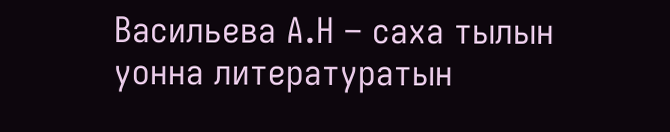Васильева А.Н – саха тылын уонна литературатын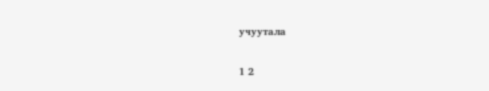учуутала

1 2